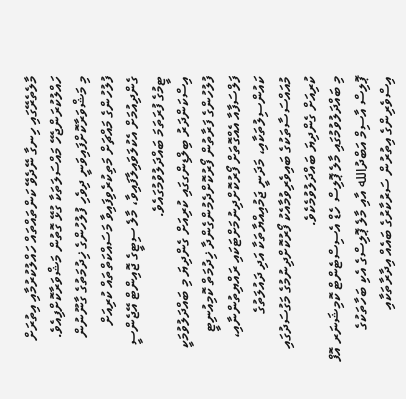މާލެތެރޭގައި ހިނގާ ނޭދެވޭ ކަންތައްތައް ހައްލުކުރުމާއި އިތުރަށް ހައްލުކުރަންޖެހޭ މައްސަލަތަކާ ގުޅޭ ގޮތުން މަޝްވަރާކޮށްފިއެވެ.
މި މަޝްވަރާކޮށްފައިވަނީ ދިވެހި ފުލުހުންގެ ޚިދުމަތުގެ ގާނޫނުން ފުލުހުންގެ މައްޗަށް މަތިކުރެވިފައިވާ މަސައްކަތްތައް ކުރިއަށް ގެންދިއުމަށް އެކުލަވައިލާފައިވާ، މާލެ ސިޓީގެ ޖޮއިންޓް އޭޖެންސީ ޓީމުގެ ފުރަތަމަ ބައްދަލުވުމުގައެވެ.
އިސްކަންދަރު ބިލްޑިންގގައި ކުރިއަށް ގެންދިޔަ މި ބައްދަލުވުމަކީ ފުލުހުންގެ ފަރާތުން ފޯރުކޮށްދެމުންގެންދާ ޚިދުމަތް ކޮމިއުނިޓީ ފަލްސަފާއާ އެއްގޮތަށް ފޯރުކޮށްދިނުމަށްޓަކައި ރައްޔިތުންނާއި، ކައުންސިލުތަކާއި، މަދަނީ ޖަމުއިއްޔާތަކާ އަދި ދައުލަތުގެ މުއައްސަސާތަކުގެ ބައިވެރިވުމާއެކު ފޯރުކޮށްދިނުމުގެ މަގުސަދުގައި ކުރިއަށް ގެންދިޔަ ބައްދަލުވުމެކެވެ.
މި ބައްދަލުވުމުގައި މާލެ ޕޮލިސް ހެޑް އެސިސްޓެންޓް ކޮމިޝަނަރ އޮފް ޕޮލިސް އާސިމް އަބްދުالله އާއި މާލެ ޕޮލިސްގެ އެކި ބަހާތަކުގެ އިސްވެރިންގެ އިތުރުން ސަރުކާރުގެ ބައެއް އިދާރާތަކާއި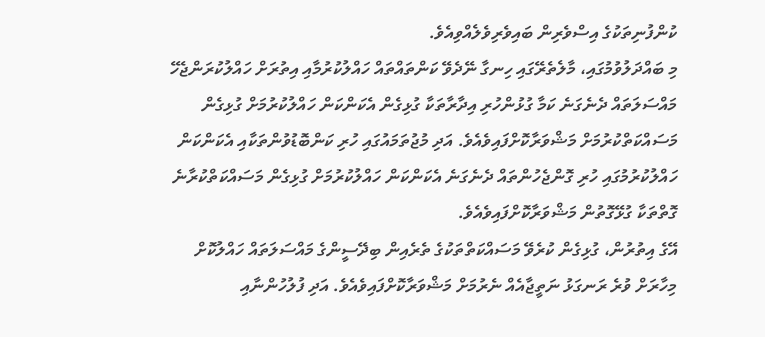ކުންފުނިތަކުގެ އިސްވެރިން ބައިވެރިވެލެއްވިއެވެ.
މި ބައްދަލުވުމުގައި، މާލެތެރޭގައި ހިނގާ ނޭދެވޭ ކަންތައްތައް ހައްލުކުރުމާއި އިތުރަށް ހައްލުކުރަންޖެހޭ މައްސަލަތައް ދެނެގަނެ ކަމާ ގުޅުންހުރި އިދާރާތަކާ ގުޅިގެން އެކަންކަން ހައްލުކުރުމަށް ގުޅިގެން މަސައްކަތްކުރުމަށް މަޝްވަރާކޮށްފައިވެއެވެ. އަދި މުޖުތަމައުގައި ހުރި ކަންބޮޑުވުންތަކާއި އެކަންކަން ހައްލުކުރުމުގައި ހުރި ގޮންޖެހުންތައް ދެނެގަނެ އެކަންކަން ހައްލުކުރުމަށް ގުޅިގެން މަސައްކަތްކުރާނެ ގޮތްތަކާ ގުޅޭގޮތުން މަޝްވަރާކޮށްފައިވެއެވެ.
އޭގެ އިތުރުން، ގުޅިގެން ކުރެވޭ މަސައްކަތްތަކުގެ ތެރެއިން ބިދޭސީންގެ މައްސަލަތައް ހައްލުކޮށް މިހާރަށް ވުރެ ރަނގަޅު ނަތީޖާއެއް ނެރުމަށް މަޝްވަރާކޮށްފައިވެއެވެ. އަދި ފުލުހުންނާއި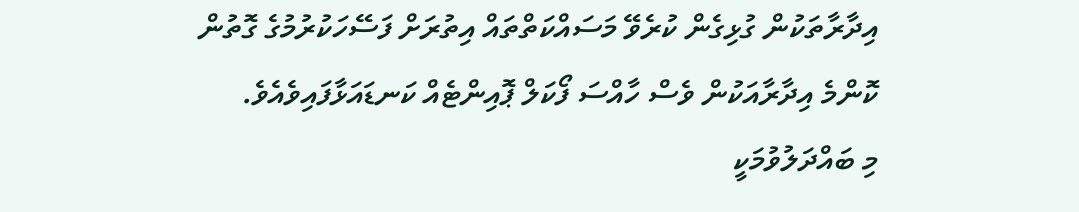އިދާރާތަކުން ގުޅިގެން ކުރެވޭ މަސައްކަތްތައް އިތުރަށް ފަސޭހަކުރުމުގެ ގޮތުން ކޮންމެ އިދާރާއަކުން ވެސް ހާއްސަ ފޯކަލް ޕޮއިންޓެއް ކަނޑައަޅާފައިވެއެވެ.
މި ބައްދަލުވުމަކީ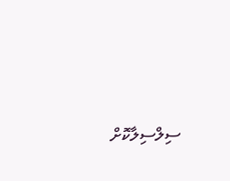ސިލްސިލާކޮށް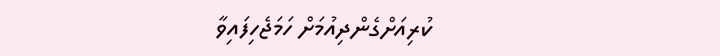ކުރިއަށްގެންދިއުމަށް ހަމަޖެހިފައިވާ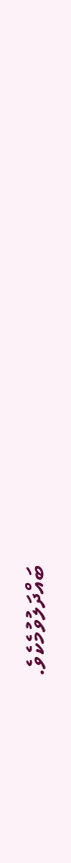ބައްދަލުވުމެކެވެ.